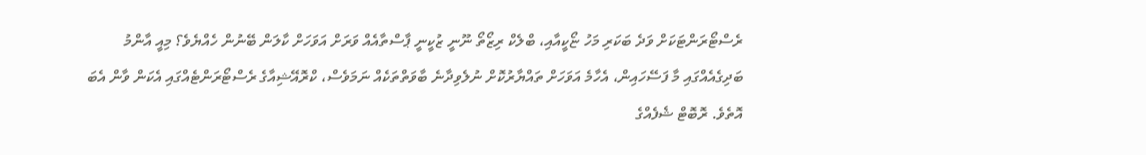ރެސްޓޯރަންޓަކަށް ވަދެ ބަކަރި މަހު ޏޯކީއާއި، ބްލެކް ރިޒޯތޯ ނޫނީ ޒުކީނީ ޕާސްތާއެއް ވަރަށް އަވަހަށް ކާލަން ބޭނުން ހެއްޔެވެ؟ މިއީ އާންމު ބަދިގެއެއްގައި މާ ފަސޭހައިން، އެހާމެ އަވަހަށް ތައްޔާރުކޮށް ނުލެވިދާނެ ބާވަތްތަކެއް ނަމަވެސް، ކްރޮއޭޝިއާގެ ރެސްޓޯރަންޓެއްގައި އެކަން ވާން އެބަ އޮތެވެ. ރޮބޮޓް ޝެފެއްގެ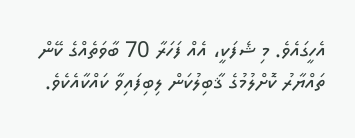އެހީގައެވެ. މި ޝެފަކީ، އެއް ފަހަރާ 70 ބާވަތެއްގެ ކޭން ތައްޔާރު ކޮށްލުމުގެ ޤާބިލުކަން ލިބިފައިވާ ކައްކާއެކެވެ.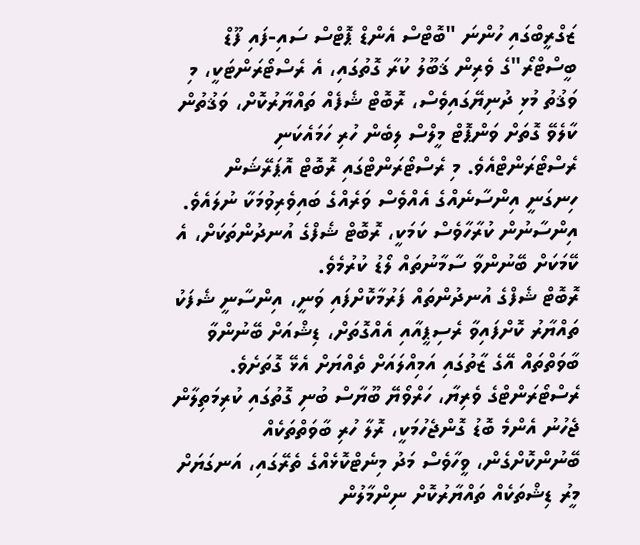ޒަގްރީބްގައި ހުންނަ "ބޮޓްސް އެންޑް ޕޮޓްސް ސައި-ފައި ފޫޑް ބީސްޓްރޯ"ގެ ވެރިން ޤަބޫލު ކުރާ ގޮތުގައި، އެ ރެސްޓޯރަންޓަކީ، މި ވަޤުތު މުޅި ދުނިޔޭގައިވެސް، ރޮބޮޓް ޝެފެއް ތައްޔާރުކޮށް، ވަޤުތުން ކާލެވޭ ގޮތަށް ވަންޕޮޓް މީލްސް ލިބެން ހުރި ހަމައެކަނި ރެސްޓޯރަންޓްއެވެ. މި ރެސްޓޯރަންޓްގައި ރޮބޮޓް އޮޕަރޭޝަން ހިނގަނީ އިންސާނެއްގެ އެއްވެސް ވަރެއްގެ ބައިވެރިވުމަކާ ނުލައެވެ. އިންސާނުން ކުރާހާވެސް ކަމަކީ، ރޮބޮޓް ޝެފްގެ އުނދުންތަކަށް، އެ ކޭމަކަށް ބޭނުންވާ ސާމާނުތައް ލޯޑު ކުރުމެވެ.
ރޮބޮޓް ޝެފްގެ އުނދުންތައް ފަރުމާކޮށްފައި ވަނީ، އިންސާނީ ޝެފަކު ތައްޔާރު ކޮށްފައިވާ ރެސިޕީއާއި އެއްގޮތަށް، ޑިޝްއަށް ބޭނުންވާ ބާވަތްތައް އޭގެ ޒާތުގައި އަމިއްލައަށް ތެއްޔަށް އެޅޭ ގޮތަށެވެ.
ރެސްޓޯރަންޓްގެ ވެރިޔާ، ހަރްވޯޔޭ ބޫޔާސް ބުނި ގޮތުގައި ކުރިމަތިލާން ޖެހުނު އެންމެ ބޮޑު ގޮންޖެހުމަކީ، ރޮލާ ހުރި ބާވަތްތަކެއް ބޭނުންކޮށްގެން، ވީހާވެސް މަދު މިނެޓްކޮޅެއްގެ ތެރޭގައި، އަނގަޔަށް މީރު ޑިޝްތަކެއް ތައްޔާރުކޮށް ނިންމާލުން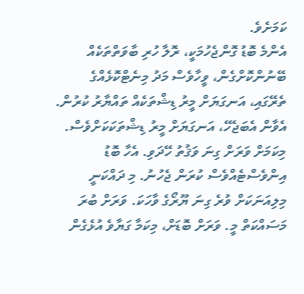ކަމަށެވެ.
އެންމެ ބޮޑު ގޮންޖެހުމަކީ، ރޮލާ ހުރި ބާވަތްތަކެއް ބޭނުންކޮށްގެން، ވީހާވެސް މަދު މިނެޓްކޮޅެއްގެ ތެރޭގައި، އަނގަޔަށް މީރު ޑިޝްތަކެއް ތައްޔާރު ކުރުން. އެވާން އެބަޖެހޭ، އަނގަޔަށް މީރު ޑިޝްތަކަކަށްވެސް. މިކަމަށް ވަރަށް ގިނަ ވަޤުތު ހޭދަވި. އެހާ ބޮޑު އިންވެސްޓެއްވެސް ކުރަން ޖެހުނު. މި ދައްކަނީ މިލިއަނަކަށް ވުރެ ގިނަ ޔޫރޯގެ ވާހަކަ. ވަރަށް ބުރަ މަސައްކަތް މީ. ވަރަށް ބޮޑަށް، މިކަމާ ގަޔާވެ އުޅެގެން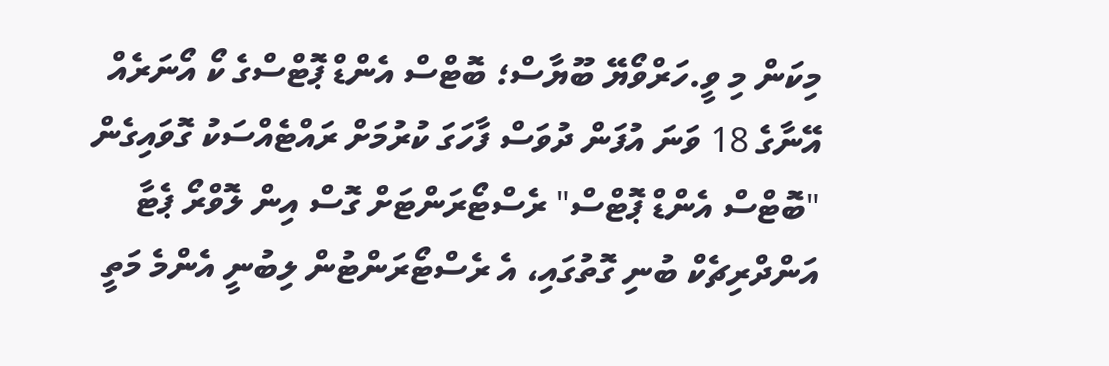މިކަން މި ވީ.ހަރްވޯޔޭ ބޫޔާސް؛ ބޮޓްސް އެންޑް ޕޮޓްސްގެ ކޯ އޯނަރެއް
އޭނާގެ 18 ވަނަ އުފަން ދުވަސް ފާހަގަ ކުރުމަށް ރައްޓެއްސަކު ގޮވައިގެން "ބޮޓްސް އެންޑް ޕޮޓްސް" ރެސްޓޯރަންޓަށް ގޮސް އިން ލޮވްރޯ ޕެޓާ އަންދްރިޗެކް ބުނި ގޮތުގައި، އެ ރެސްޓޯރަންޓުން ލިބުނީ އެންމެ މަތީ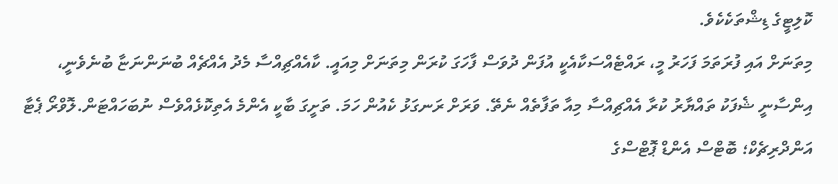ކޮލިޓީގެ ޑިޝްތަކެކެވެ.
މިތަނަށް އައި ފުރަތަމަ ފަހަރު މީ، ރައްޓެއްސަކާއެކީ އުފަން ދުވަސް ފާހަގަ ކުރަން މިތަނަށް މިއައީ. ކާއެއްޗިއްސާ މެދު އެއްޗެއް ބުނަންނަޏާ ބުނެވެނީ، އިންސާނީ ޝެފަކު ތައްޔާރު ކުރާ އެއްޗިއްސާ މިއާ ތަފާތެއް ނެތޭ. ވަރަށް ރަނގަޅު ކެއުން ހަމަ. ތަށީގަ ބާކީ އެންމެ އެތިކޮޅެއްވެސް ނުބަހައްޓަން.ލޮވްރޯ ޕެޓާ އަންދްރިޗެކް؛ ބޮޓްސް އެންޑް ޕޮޓްސްގެ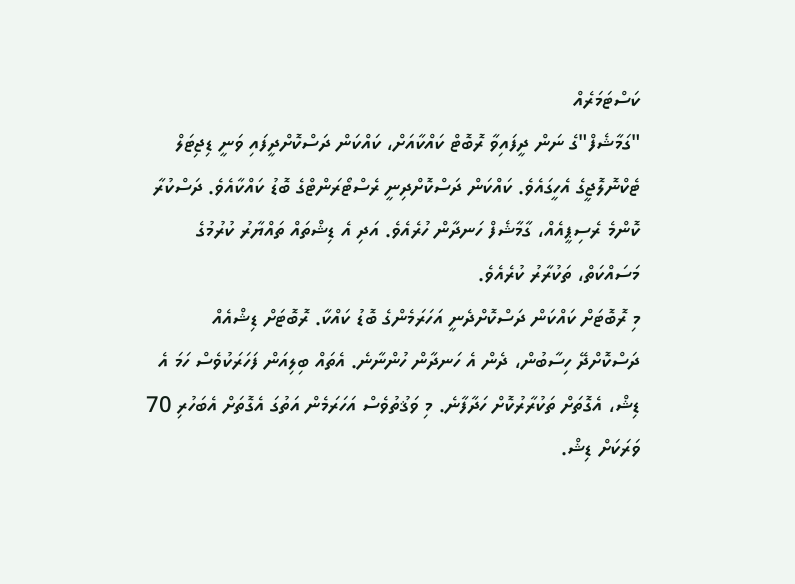ކަސްޓަމަރެއް
"ގަމާޝެފް"ގެ ނަން ދީފައިވާ ރޮބޮޓް ކައްކާއަށް، ކައްކަން ދަސްކޮށްދީފައި ވަނީ ޑިޖިޓަލް ޓެކްނޮލޮޖީގެ އެހީގައެވެ. ކައްކަން ދަސްކޮށްދިނީ ރެސްޓޯރަންޓްގެ ބޮޑު ކައްކާއެވެ. ދަސްކުރާ ކޮންމެ ރެސިޕީއެއް، ގާމާޝެފް ހަނދާން ހުރެއެވެ. އަދި އެ ޑިޝްތައް ތައްޔާރު ކުރުމުގެ މަސައްކަތް، ތަކުރާރު ކުރެއެވެ.
މި ރޮބޮޓަށް ކައްކަން ދަސްކޮށްދެނީ އަހަރަމެންގެ ބޮޑު ކައްކާ. ރޮބޮޓަށް ޑިޝްއެއް ދަސްކޮށްދޭ ހިސާބުން، ދެން އެ ހަނދާން ހުންނާނެ. އެތައް ބިލިއަން ފަހަރަކުވެސް ހަމަ އެ ޑިޝް، އެގޮތަށް ތަކުރާރުކޮށް ހަދާފާނެ. މި ވަޤުތުވެސް އަހަރަމެން އަތުގަ އެގޮތަށް އެބަހުރި 70 ވަރަކަށް ޑިޝް.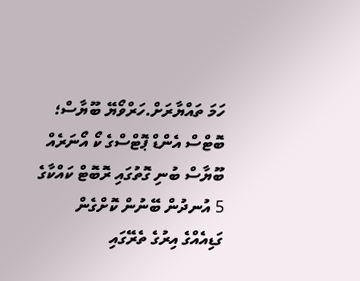ހަމަ ތައްޔާރަށް.ހަރްވޯޔޭ ބޫޔާސް؛ ބޮޓްސް އެންޑް ޕޮޓްސްގެ ކޯ އޯނަރެއް
ބޫޔާސް ބުނި ގޮތުގައި ރޮބޮޓް ކައްކާގެ 5 އުނދުން ބޭނުން ކޮށްގެން ގަޑިއެއްގެ އިރުގެ ތެރޭގައި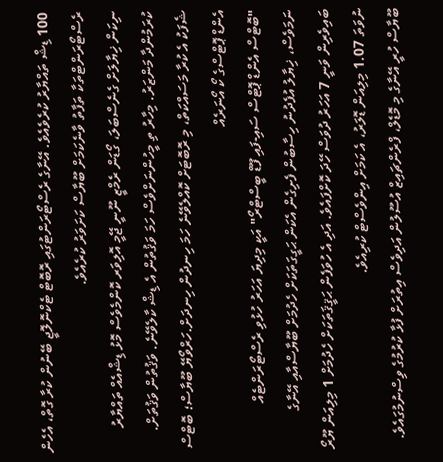100 ޑިޝް ތައްޔާރު ކުރެވެއެވެ. އޭނާގެ ރެސްޓޯރަންޓުގައި ރޮބޮޓް ޓެކްނޮލޮޖީ ބޭނުން ކުރާ ގޮތް، އެހެން ރެސްޓޯރަންޓްތަކާ ތަފާތު ވާނެކަމަށް ބޫޔާސް ކަށަވަރު ކުރެއެވެ.
ނިކަން ޚިޔާލަށް ގެނެސްބަލަ، ގޯޑަން ރެމްޒީ ނޫނީ ޖޭމީ އޮލިވަރ ކޮންމެވެސް މޮޅު ޑިޝްއެއް ތައްޔާރު ކުރަމުންދާ މަންޒަރު. މިހާރު ތި މީހުންނަށްވެސް ހަމަ ވަޤުތުން އެ ޑިޝް ކާލެވޭނެ. ވަޤުތުން ވަޤުތަށް. ޝެފަކު އެ ކުރާ މަސައްކަތް، މި ރޮބޮޓަށް ކޮއްލެވޭނެ ހަމަ ހިނދުން ހިނދަށް.ހަރްވޯޔޭ ބޫޔާސް؛ ބޮޓްސް އެންޑް ޕޮޓްސްގެ ކޯ އޯނަރެއް
"ބޮޓްސް އެންޑް ޕޮޓްސް ސައި-ފައި ފޫޑް ބީސްޓްރޯ" އަކީ މިދިޔަ އަހަރު ހުޅުވި ރެސްޓޯރަންޓެއް ނަމަވެސް، ޚިޔާލު އުފެދުނު ހިސާބުން ފެށިގެން އެކަން ޙަގީގަތަކަށް ހެދުމަށް ބޫޔާސްއާއި އޭނާގެ ބައިވެރިން ވަނީ 7 އަހަރު ދުވަސް ހޭދަ ކޮށްފައެވެ. އަދި އެ ހުވަފެން ޙަޤީޤަތަކަށް ހެދުމަށް 1 މިލިއަން ޔޫރޯ ނުވަތަ 1.07 މިލިއަން ޑޮލަރު، އެ ކަމަށް އިންވެސްޓް ކުރިއެވެ.
ބޫޔާސް ހުރީ އޭނާގެ މި މޮޑެލް، ފްރެންޗައިޒް އުސޫލުން އަދިވެސް އިތުރަށް ފުޅާ ކުރުމުގެ ވިސްނުމުގައެވެ.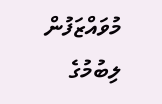މުވައްޒަފުން ލިބުމުގެ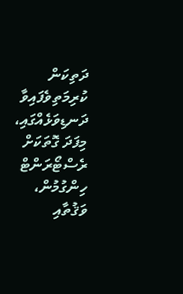ދަތިކަން ކުރިމަތިވެފައިވާ ދަނޑިވަޅެއްގައި، މިފަދަ ގޮތަކަށް ރެސްޓޯރަންޓް ހިންގުމުން، ވަޤުތާއި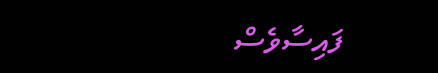ފައިސާވެސް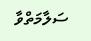ސަލާމަތްވާ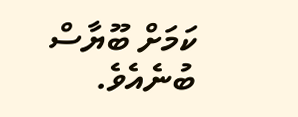ކަމަށް ބޫޔާސް ބުނެއެވެ.